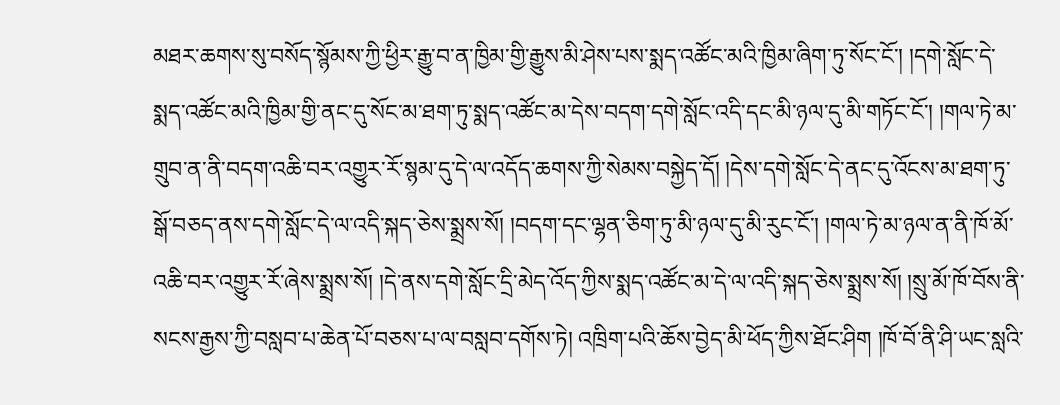མཐར་ཆགས་སུ་བསོད་སྙོམས་ཀྱི་ཕྱིར་རྒྱུ་བ་ན་ཁྱིམ་གྱི་རྒྱུས་མི་ཤེས་པས་སྨད་འཚོང་མའི་ཁྱིམ་ཞིག་ཏུ་སོང་ངོ་། །དགེ་སློང་དེ་སྨད་འཚོང་མའི་ཁྱིམ་གྱི་ནང་དུ་སོང་མ་ཐག་ཏུ་སྨད་འཚོང་མ་དེས་བདག་དགེ་སློང་འདི་དང་མི་ཉལ་དུ་མི་གཏོང་ངོ་། །གལ་ཏེ་མ་གྲུབ་ན་ནི་བདག་འཆི་བར་འགྱུར་རོ་སྙམ་དུ་དེ་ལ་འདོད་ཆགས་ཀྱི་སེམས་བསྐྱེད་དོ། །དེས་དགེ་སློང་དེ་ནང་དུ་འོངས་མ་ཐག་ཏུ་སྒོ་བཅད་ནས་དགེ་སློང་དེ་ལ་འདི་སྐད་ཅེས་སྨྲས་སོ། །བདག་དང་ལྷན་ཅིག་ཏུ་མི་ཉལ་དུ་མི་རུང་ངོ་། །གལ་ཏེ་མ་ཉལ་ན་ནི་ཁོ་མོ་འཆི་བར་འགྱུར་རོ་ཞེས་སྨྲས་སོ། །དེ་ནས་དགེ་སློང་དྲི་མེད་འོད་ཀྱིས་སྨད་འཚོང་མ་དེ་ལ་འདི་སྐད་ཅེས་སྨྲས་སོ། །སྲུ་མོ་ཁོ་བོས་ནི་སངས་རྒྱས་ཀྱི་བསླབ་པ་ཆེན་པོ་བཅས་པ་ལ་བསླབ་དགོས་ཏེ། འཁྲིག་པའི་ཆོས་བྱེད་མི་ཕོད་ཀྱིས་ཐོང་ཤིག །ཁོ་བོ་ནི་ཤི་ཡང་སླའི་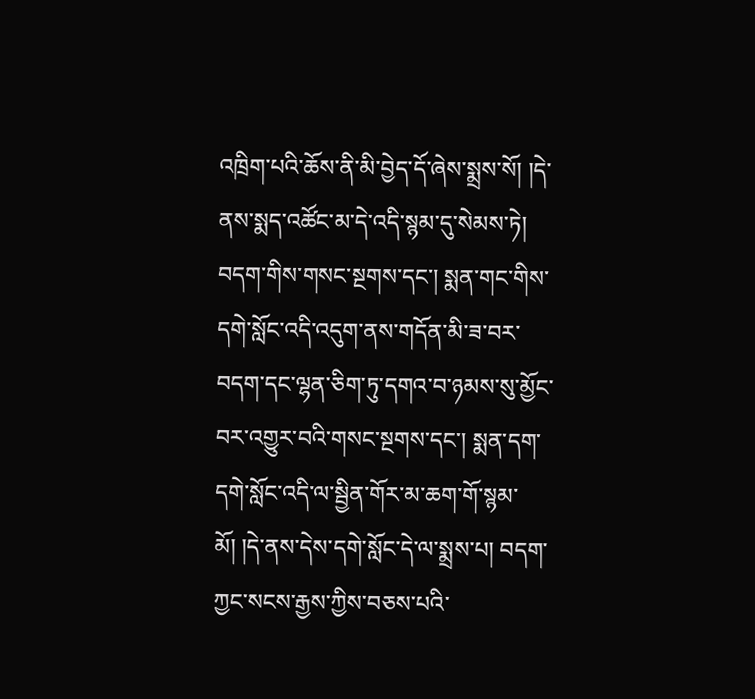འཁྲིག་པའི་ཆོས་ནི་མི་བྱེད་དོ་ཞེས་སྨྲས་སོ། །དེ་ནས་སྨད་འཚོང་མ་དེ་འདི་སྙམ་དུ་སེམས་ཏེ། བདག་གིས་གསང་སྔགས་དང་། སྨན་གང་གིས་དགེ་སློང་འདི་འདུག་ནས་གདོན་མི་ཟ་བར་བདག་དང་ལྷན་ཅིག་ཏུ་དགའ་བ་ཉམས་སུ་མྱོང་བར་འགྱུར་བའི་གསང་སྔགས་དང་། སྨན་དག་དགེ་སློང་འདི་ལ་སྦྱིན་གོར་མ་ཆག་གོ་སྙམ་མོ། །དེ་ནས་དེས་དགེ་སློང་དེ་ལ་སྨྲས་པ། བདག་ཀྱང་སངས་རྒྱས་ཀྱིས་བཅས་པའི་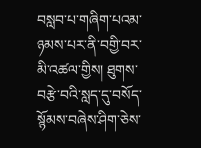བསླབ་པ་གཞིག་པའམ་ཉམས་པར་ནི་བགྱི་བར་མི་འཚལ་གྱིས། ཐུགས་བརྩེ་བའི་སླད་དུ་བསོད་སྙོམས་བཞེས་ཤིག་ཅེས་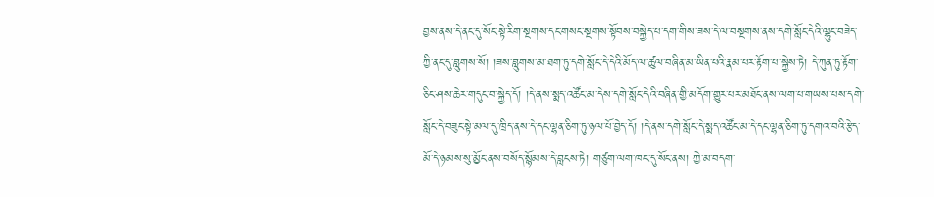བྱས་ནས་དེ་ནང་དུ་སོང་སྟེ་རིག་སྔགས་དང་གསང་སྔགས་སྟོབས་བསྐྱེད་པ་དག་གིས་ཟས་དེ་ལ་བསྔགས་ནས་དགེ་སློང་དེའི་ལྷུང་བཟེད་ཀྱི་ནང་དུ་བླུགས་སོ། །ཟས་བླུགས་མ་ཐག་ཏུ་དགེ་སློང་དེ་དེའི་མོད་ལ་ཚུལ་བཞིན་མ་ཡིན་པའི་རྣམ་པར་རྟོག་པ་སྐྱེས་ཏེ། དེ་ཀུན་ཏུ་རྟོག་ཅིང་ཤས་ཆེར་གདུང་བ་སྐྱེད་དོ། །དེ་ནས་སྨད་འཚོང་མ་དེས་དགེ་སློང་དེའི་བཞིན་གྱི་མདོག་གྱུར་པར་མཐོང་ནས་ལག་པ་གཡས་པས་དགེ་སློང་དེ་བཟུང་སྟེ་མལ་དུ་ཁྲིད་ནས་དེ་དང་ལྷན་ཅིག་ཏུ་ཉལ་པོ་བྱེད་དོ། །དེ་ནས་དགེ་སློང་དེ་སྨད་འཚོང་མ་དེ་དང་ལྷན་ཅིག་ཏུ་དགའ་བའི་རྩེད་མོ་དེ་ཉམས་སུ་མྱོང་ནས་བསོད་སྙོམས་དེ་བླངས་ཏེ། གཙུག་ལག་ཁང་དུ་སོང་ནས། ཀྱེ་མ་བདག་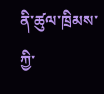ནི་ཚུལ་ཁྲིམས་ཀྱི་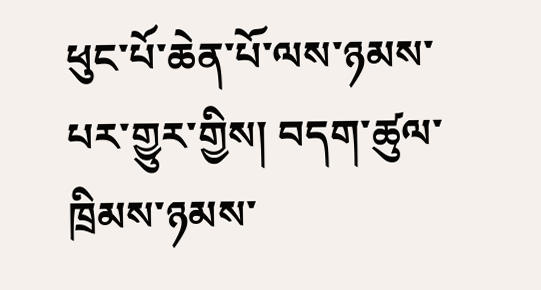ཕུང་པོ་ཆེན་པོ་ལས་ཉམས་པར་གྱུར་གྱིས། བདག་ཚུལ་ཁྲིམས་ཉམས་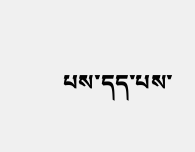པས་དད་པས་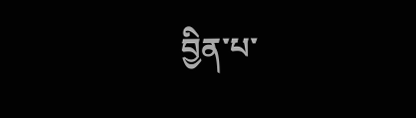བྱིན་པ་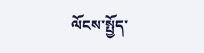ལོངས་སྤྱོད་